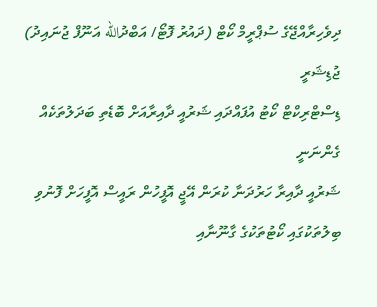ދިވެހިރާއްޖޭގެ ސުޕްރީމް ކޯޓް (ދައުރު ފޮޓޯ/ އަބްދުالله އަނޫފް ޖުނައިދު)
ޖުޑިޝަރީ
ޑިސްޓްރިކްޓް ކޯޓު އުފައްދައި ޝަރުއީ ދާއިރާއަށް ބޮޑެތި ބަދަލުތަކެއް ގެންނަނީ
ޝަރުއީ ދާއިރާ ހަރުދަނާ ކުރަން އޭޖީ އޮފީހުން ރައީސް އޮފީހަށް ފޮނުވި ބިލުތަކުގައި ކޯޓުތަކުގެ ގާނޫނާއި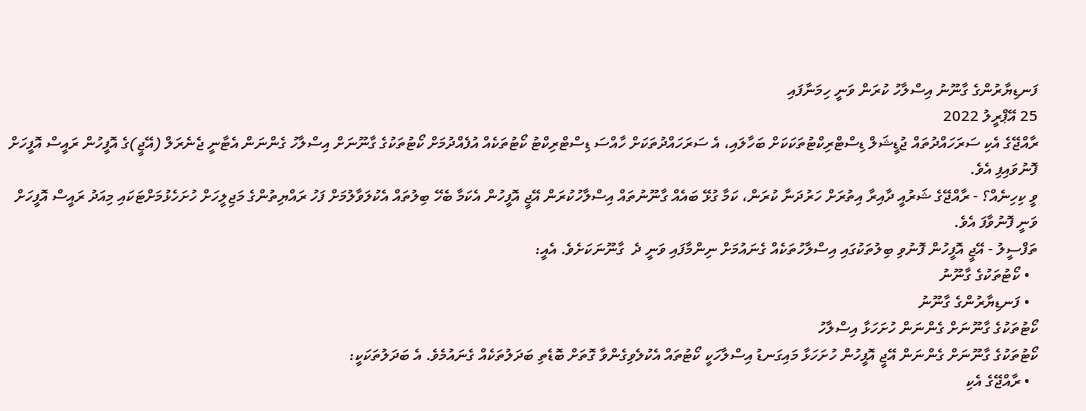ފަނޑިޔާރުންގެ ގާނޫނު އިސްލާހު ކުރަން ވަނީ ހިމަނާފައި
25 އޭޕްރީލު 2022
ރާއްޖޭގެ އެކި ސަރަހައްދުތައް ޖުޑީޝަލް ޑިސްޓްރިކްޓުތަކަކަށް ބަހާލައި، އެ ސަރަހައްދުތަކަށް ހާއްސަ ޑިސްޓްރިކްޓު ކޯޓުތަކެއް އުފެއްދުމަށް ކޯޓުތަކުގެ ގާނޫނަށް އިސްލާހު ގެންނަން އެޓާނީ ޖެނެރަލް (އޭޖީ)ގެ އޮފީހުން ރައީސް އޮފީހަށް ފޮނުވައިފި އެވެ.
ވީ ކިހިނެއް؟ - ރާއްޖޭގެ ޝަރުއީ ދާއިރާ އިތުރަށް ހަރުދަނާ ކުރަން، ކަމާ ގުޅޭ ބައެއް ގާނޫނުތައް އިސްލާހުކުރަން އޭޖީ އޮފީހުން އެކަމާ ބެހޭ ބިލުތައް އެކުލަވާލުމަށް ފަހު ރައްޔިތުންގެ މަޖިލީހަށް ހުށަހެޅުމަށްޓަކައި މިއަދު ރައީސް އޮފީހަށް ވަނީ ފޮނުވާފަ އެވެ.
ތަފްސީލު - އޭޖީ އޮފީހުން ފޮނުވި ބިލުތަކުގައި އިސްލާހުތަކެއް ގެނައުމަށް ނިންމާފައި ވަނީ ދެ  ގާނޫނަކަށެވެ. އެއީ:
  • ކޯޓުތަކުގެ ގާނޫނު
  • ފަނޑިޔާރުންގެ ގާނޫނު
ކޯޓުތަކުގެ ގާނޫނަށް ގެންނަން ހުށަހަޅާ އިސްލާހު
ކޯޓުތަކުގެ ގާނޫނަށް ގެންނަން އޭޖީ އޮފީހުން ހުށަހަޅާ މައިގަނޑު އިސްލާހަކީ ކޯޓުތައް އެކުލެވިގެންވާ ގޮތަށް ބޮޑެތި ބަދަލުތަކެއް ގެނައުމެވެ. އެ ބަދަލުތަކަކީ:
  • ރާއްޖޭގެ އެކި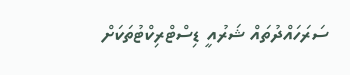ސަރަހައްދުތައް ޝަރުއީ ޑިސްޓްރިކްޓުތަކަށް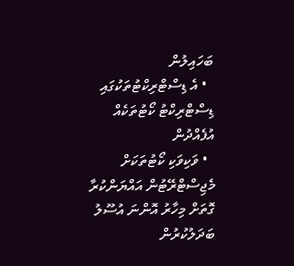ބަހައިލުން
  • އެ ޑިސްޓްރިކްޓުތަކުގައި ޑިސްޓްރިކްޓު ކޯޓުތަކެއް އުފެއްދުން
  • ވަކިވަކި ކޯޓުތަކަށް މެޖިސްޓްރޭޓުން އައްޔަންކުރާ ގޮތަށް މިހާރު އޮންނަ އުސޫލު ބަދަލުކުރުން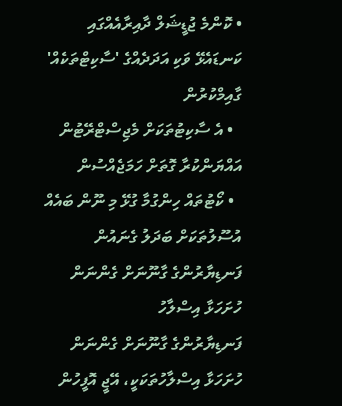• ކޮންމެ ޖުޑީޝަލް ދާއިރާއެއްގައި ކަނޑައެޅޭ ވަކި އަދަދެއްގެ 'ސާކިޓްތަކެއް' ގާއިމްކުރުން
  • އެ ސާކިޓުތަކަށް މެޖިސްޓްރޭޓުން އައްޔަންކުރާ ގޮތަށް ހަމަޖެއްސުން
  • ކޯޓުތައް ހިންގުމާ ގުޅޭ މި ނޫން ބައެއް އުސޫލުތަކަށް ބަދަލު ގެނައުން
ފަނޑިޔާރުންގެ ގާނޫނަށް ގެންނަން ހުށަހަޅާ އިސްލާހު
ފަނޑިޔާރުންގެ ގާނޫނަށް ގެންނަން ހުށަހަޅާ އިސްލާހުތަކަކީ، އޭޖީ އޮފީހުން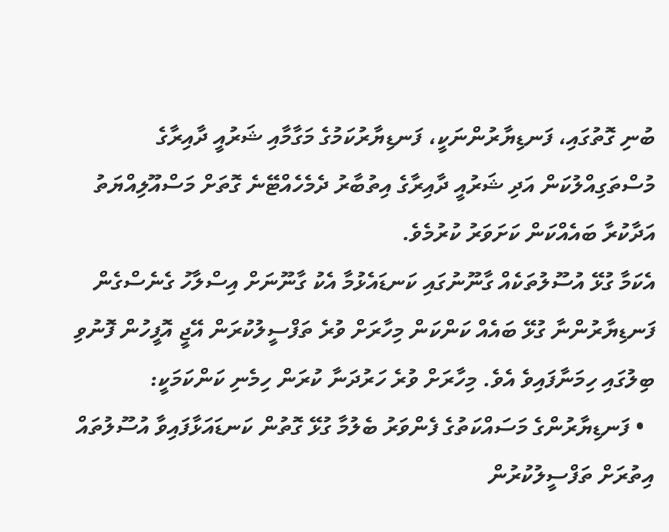ބުނި ގޮތުގައި، ފަނޑިޔާރުންނަކީ، ފަނޑިޔާރުކަމުގެ މަގާމާއި ޝަރުއީ ދާއިރާގެ މުސްތަގިއްލުކަން އަދި ޝަރުއީ ދާއިރާގެ އިތުބާރު ދެމެހެއްޓޭނެ ގޮތަށް މަސްއޫލިއްޔަތު އަދާކުރާ ބައެއްކަން ކަށަވަރު ކުރުމެވެ.
އެކަމާ ގުޅޭ އުސޫލުތަކެއް ގާނޫނުގައި ކަނޑައެޅުމާ އެކު ގާނޫނަށް އިސްލާހު ގެނެސްގެން ފަނޑިޔާރުންނާ ގުޅޭ ބައެއް ކަންކަން މިހާރަށް ވުރެ ތަފްސީލުކުރަން އޭޖީ އޮފީހުން ފޮނުވި ބިލުގައި ހިމަނާފައިވެ އެވެ. މިހާރަށް ވުރެ ހަރުދަނާ ކުރަން ހިމެނި ކަންކަމަކީ:
  • ފަނޑިޔާރުންގެ މަސައްކަތުގެ ފެންވަރު ބެލުމާ ގުޅޭ ގޮތުން ކަނޑައަޅާފައިވާ އުސޫލުތައް އިތުރަށް ތަފްސީލުކުރުން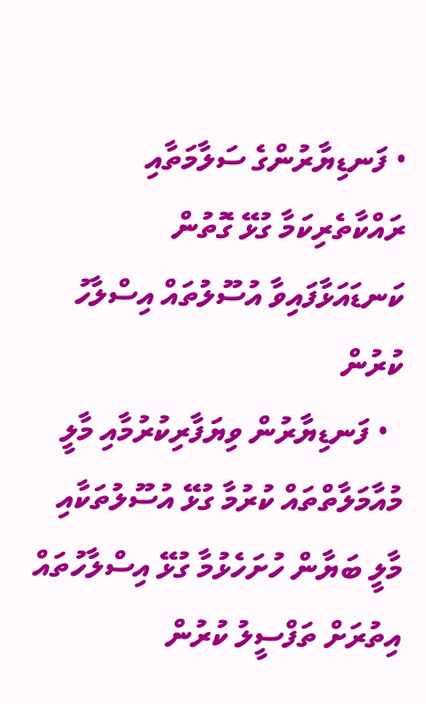• ފަނޑިޔާރުންގެ ސަލާމަތާއި ރައްކާތެރިކަމާ ގުޅޭ ގޮތުން ކަނޑައަޅާފައިވާ އުސޫލުތައް އިސްލާހު ކުރުން
  • ފަނޑިޔާރުން ވިޔަފާރިކުރުމާއި މާލީ މުއާމަލާތްތައް ކުރުމާ ގުޅޭ އުސޫލުތަކާއި މާލީ ބަޔާން ހުށަހެޅުމާ ގުޅޭ އިސްލާހުތައް އިތުރަށް ތަފްސީލު ކުރުން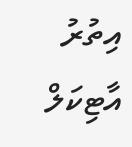އިތުރު އާޓިކަލް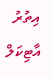އިތުރު އާޓިކަލް